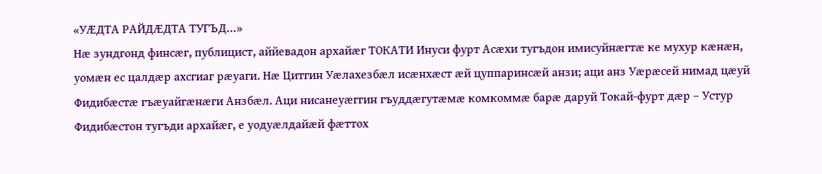«УÆДТА РАЙДÆДТА ТУГЪД…»
Нæ зундгонд финсæг, публицист, аййевадон архайæг ТОКАТИ Инуси фурт Асæхи тугъдон имисуйнæгтæ ке мухур кæнæн, уомæн ес цалдæр ахсгиаг рæуаги. Нæ Цитгин Уæлахезбæл исæнхæст æй цуппаринсæй анзи; аци анз Уæрæсей нимад цæуй Фидибæстæ гъæуайгæнæги Анзбæл. Аци нисанеуæггин гъуддæгутæмæ комкоммæ барæ даруй Токай-фурт дæр – Устур Фидибæстон тугъди архайæг, е уодуæлдайæй фæттох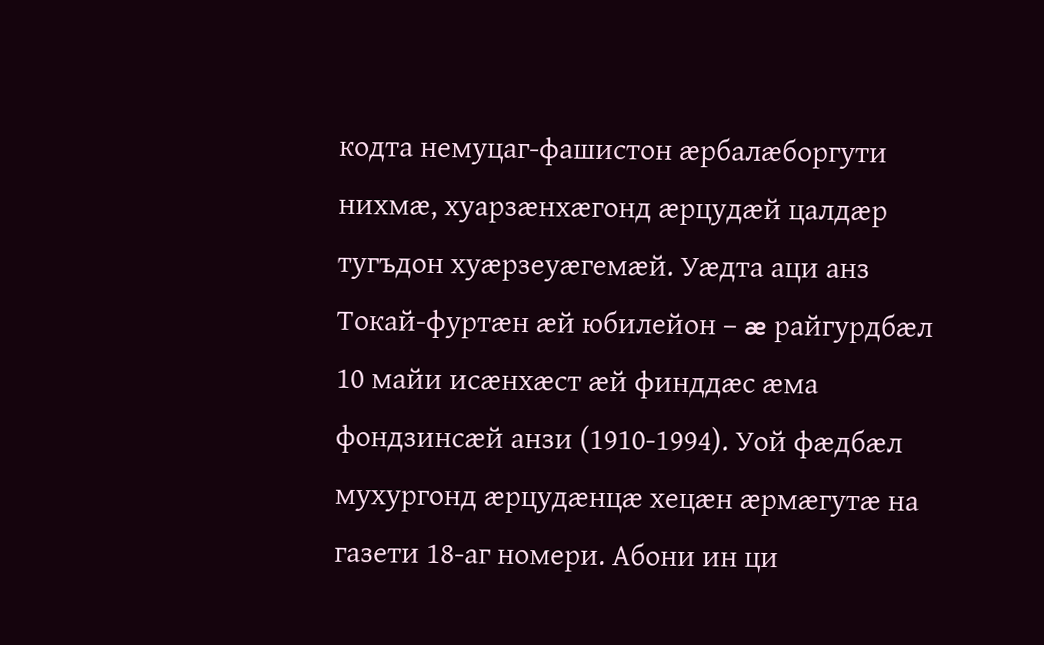кодта немуцаг-фашистон æрбалæборгути нихмæ, хуарзæнхæгонд æрцудæй цалдæр тугъдон хуæрзеуæгемæй. Уæдта аци анз Токай-фуртæн æй юбилейон – æ райгурдбæл 10 майи исæнхæст æй финддæс æма фондзинсæй анзи (1910-1994). Уой фæдбæл мухургонд æрцудæнцæ хецæн æрмæгутæ на газети 18-аг номери. Абони ин ци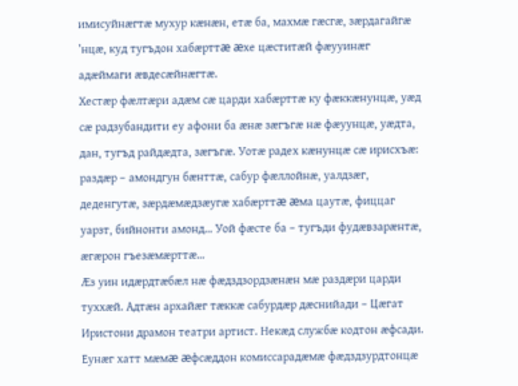имисуйнæгтæ мухур кæнæн, етæ ба, махмæ гæсгæ, зæрдагайгæ ’нцæ, куд тугъдон хабæрттæ æхе цæститæй фæууинæг адæймаги æвдесæйнæгтæ.
Хестæр фæлтæри адæм сæ царди хабæрттæ ку фæккæнунцæ, уæд сæ радзубандити еу афони ба æнæ зæгъгæ нæ фæуунцæ, уæдта, дан, тугъд райдæдта, зæгъгæ. Уотæ радех кæнунцæ сæ ирисхъæ: раздæр – амондгун бæнттæ, сабур фæллойнæ, уалдзæг, деденгутæ, зæрдæмæдзæугæ хабæрттæ æма цаутæ, фиццаг уарзт, бийнонти амонд… Уой фæсте ба – тугъди фудæвзарæнтæ, æгæрон гъезæмæрттæ…
Æз уин идæрдтæбæл нæ фæдздзордзæнæн мæ раздæри царди туххæй. Адтæн архайæг тæккæ сабурдæр дæснийади – Цæгат Иристони драмон театри артист. Некæд службæ кодтон æфсади. Еунæг хатт мæмæ æфсæддон комиссарадæмæ фæдздзурдтонцæ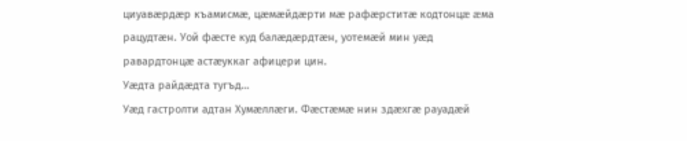циуавæрдæр къамисмæ, цæмæйдæрти мæ рафæрститæ кодтонцæ æма рацудтæн. Уой фæсте куд балæдæрдтæн, уотемæй мин уæд равардтонцæ астæуккаг афицери цин.
Уæдта райдæдта тугъд…
Уæд гастролти адтан Хумæллæги. Фæстæмæ нин здæхгæ рауадæй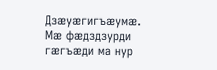Дзæуæгигъæумæ.
Мæ фæдздзурди гæгъæди ма нур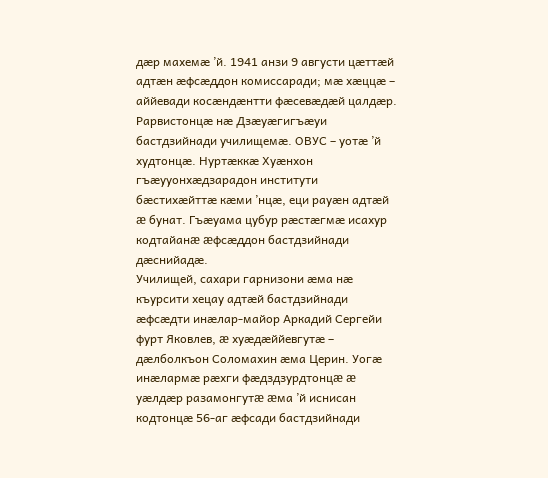дæр махемæ ’й. 1941 анзи 9 августи цæттæй адтæн æфсæддон комиссаради; мæ хæццæ – аййевади косæндæнтти фæсевæдæй цалдæр. Рарвистонцæ нæ Дзæуæгигъæуи бастдзийнади училищемæ. ОВУС – уотæ ’й худтонцæ. Нуртæккæ Хуæнхон гъæууонхæдзарадон институти бæстихæйттæ кæми ’нцæ, еци рауæн адтæй æ бунат. Гъæуама цубур рæстæгмæ исахур кодтайанæ æфсæддон бастдзийнади дæснийадæ.
Училищей, сахари гарнизони æма нæ къурсити хецау адтæй бастдзийнади æфсæдти инæлар-майор Аркадий Сергейи фурт Яковлев, æ хуæдæййевгутæ – дæлболкъон Соломахин æма Церин. Уогæ инæлармæ рæхги фæдздзурдтонцæ æ уæлдæр разамонгутæ æма ’й иснисан кодтонцæ 56-аг æфсади бастдзийнади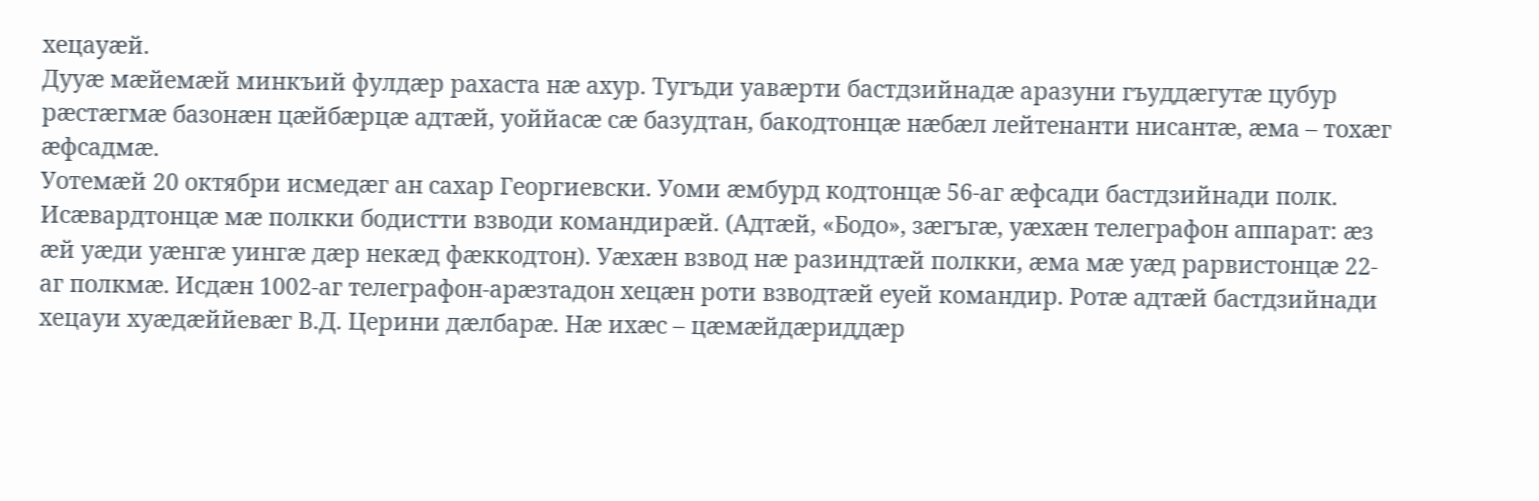хецауæй.
Дууæ мæйемæй минкъий фулдæр рахаста нæ ахур. Тугъди уавæрти бастдзийнадæ аразуни гъуддæгутæ цубур рæстæгмæ базонæн цæйбæрцæ адтæй, уоййасæ сæ базудтан, бакодтонцæ нæбæл лейтенанти нисантæ, æма – тохæг æфсадмæ.
Уотемæй 20 октябри исмедæг ан сахар Георгиевски. Уоми æмбурд кодтонцæ 56-аг æфсади бастдзийнади полк. Исæвардтонцæ мæ полкки бодистти взводи командирæй. (Адтæй, «Бодо», зæгъгæ, уæхæн телеграфон аппарат: æз æй уæди уæнгæ уингæ дæр некæд фæккодтон). Уæхæн взвод нæ разиндтæй полкки, æма мæ уæд рарвистонцæ 22-аг полкмæ. Исдæн 1002-аг телеграфон-арæзтадон хецæн роти взводтæй еуей командир. Ротæ адтæй бастдзийнади хецауи хуæдæййевæг В.Д. Церини дæлбарæ. Нæ ихæс – цæмæйдæриддæр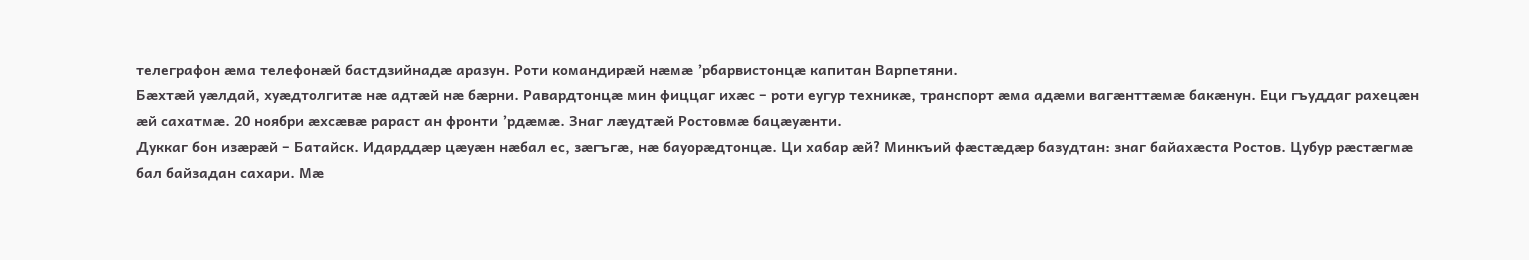телеграфон æма телефонæй бастдзийнадæ аразун. Роти командирæй нæмæ ’рбарвистонцæ капитан Варпетяни.
Бæхтæй уæлдай, хуæдтолгитæ нæ адтæй нæ бæрни. Равардтонцæ мин фиццаг ихæс – роти еугур техникæ, транспорт æма адæми вагæнттæмæ бакæнун. Еци гъуддаг рахецæн æй сахатмæ. 20 ноябри æхсæвæ рараст ан фронти ’рдæмæ. Знаг лæудтæй Ростовмæ бацæуæнти.
Дуккаг бон изæрæй – Батайск. Идарддæр цæуæн нæбал ес, зæгъгæ, нæ бауорæдтонцæ. Ци хабар æй? Минкъий фæстæдæр базудтан: знаг байахæста Ростов. Цубур рæстæгмæ бал байзадан сахари. Мæ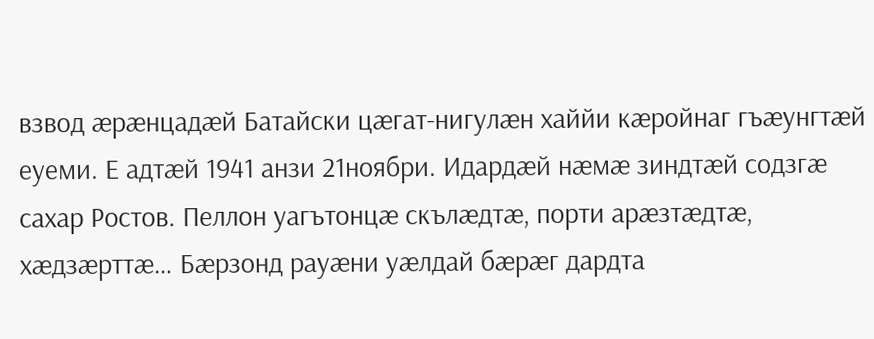взвод æрæнцадæй Батайски цæгат-нигулæн хаййи кæройнаг гъæунгтæй еуеми. Е адтæй 1941 анзи 21ноябри. Идардæй нæмæ зиндтæй содзгæ сахар Ростов. Пеллон уагътонцæ скълæдтæ, порти арæзтæдтæ, хæдзæрттæ… Бæрзонд рауæни уæлдай бæрæг дардта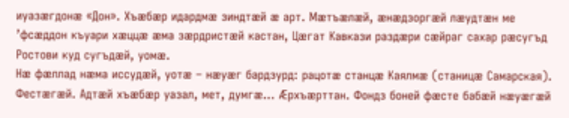иуазæгдонæ «Дон». Хъæбæр идардмæ зиндтæй æ арт. Мæтъæлæй, æнæдзоргæй лæудтæн ме ’фсæддон къуари хæццæ æма зæрдристæй кастан, Цæгат Кавкази раздæри сæйраг сахар рæсугъд Ростови куд сугъдæй, уомæ.
Нæ фæллад нæма иссудæй, уотæ – нæуæг бардзурд: рацотæ станцæ Каялмæ (станицæ Самарская). Фестæгæй. Адтæй хъæбæр уазал, мет, думгæ… Æрхъæрттан. Фондз боней фæсте бабæй нæуæгæй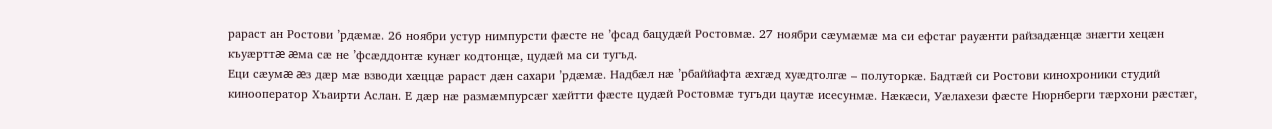рараст ан Ростови ’рдæмæ. 26 ноябри устур нимпурсти фæсте не ’фсад бацудæй Ростовмæ. 27 ноябри сæумæмæ ма си ефстаг рауæнти райзадæнцæ знæгти хецæн къуæрттæ æма сæ не ’фсæддонтæ кунæг кодтонцæ, цудæй ма си тугъд.
Еци сæумæ æз дæр мæ взводи хæццæ рараст дæн сахари ’рдæмæ. Надбæл нæ ’рбаййафта æхгæд хуæдтолгæ – полуторкæ. Бадтæй си Ростови кинохроники студий кинооператор Хъаирти Аслан. Е дæр нæ размæмпурсæг хæйтти фæсте цудæй Ростовмæ тугъди цаутæ исесунмæ. Нæкæси, Уæлахези фæсте Нюрнберги тæрхони рæстæг,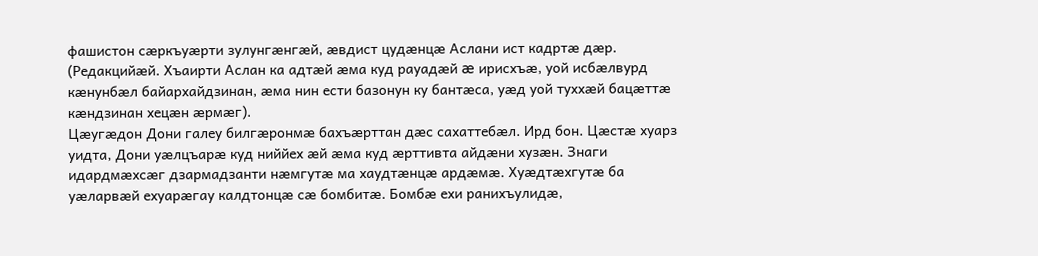фашистон сæркъуæрти зулунгæнгæй, æвдист цудæнцæ Аслани ист кадртæ дæр. (Редакцийæй. Хъаирти Аслан ка адтæй æма куд рауадæй æ ирисхъæ, уой исбæлвурд кæнунбæл байархайдзинан, æма нин ести базонун ку бантæса, уæд уой туххæй бацæттæ кæндзинан хецæн æрмæг).
Цæугæдон Дони галеу билгæронмæ бахъæрттан дæс сахаттебæл. Ирд бон. Цæстæ хуарз уидта, Дони уæлцъарæ куд ниййех æй æма куд æрттивта айдæни хузæн. Знаги идардмæхсæг дзармадзанти нæмгутæ ма хаудтæнцæ ардæмæ. Хуæдтæхгутæ ба уæларвæй ехуарæгау калдтонцæ сæ бомбитæ. Бомбæ ехи ранихъулидæ,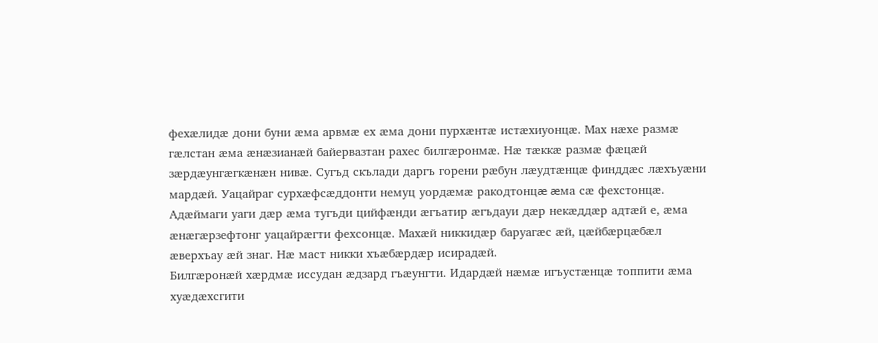фехæлидæ дони буни æма арвмæ ех æма дони пурхæнтæ истæхиуонцæ. Мах нæхе размæ гæлстан æма æнæзианæй байервазтан рахес билгæронмæ. Нæ тæккæ размæ фæцæй зæрдæунгæгкæнæн нивæ. Сугъд скълади даргъ горени рæбун лæудтæнцæ финддæс лæхъуæни мардæй. Уацайраг сурхæфсæддонти немуц уордæмæ ракодтонцæ æма сæ фехстонцæ. Адæймаги уаги дæр æма тугъди цийфæнди æгъатир æгъдауи дæр некæддæр адтæй е, æма æнæгæрзефтонг уацайрæгти фехсонцæ. Махæй никкидæр баруагæс æй, цæйбæрцæбæл æверхъау æй знаг. Нæ маст никки хъæбæрдæр исирадæй.
Билгæронæй хæрдмæ иссудан æдзард гъæунгти. Идардæй нæмæ игъустæнцæ топпити æма хуæдæхсгити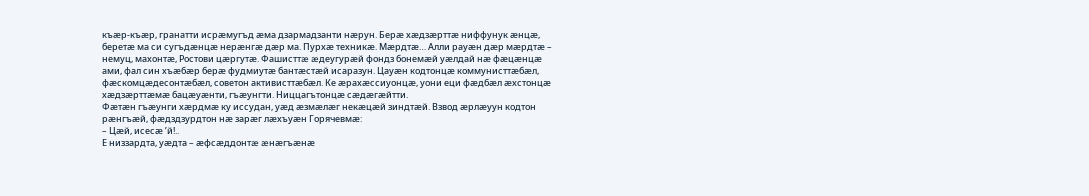къæр-къæр, гранатти исрæмугъд æма дзармадзанти нæрун. Берæ хæдзæрттæ ниффунук æнцæ, беретæ ма си сугъдæнцæ нерæнгæ дæр ма. Пурхæ техникæ. Мæрдтæ… Алли рауæн дæр мæрдтæ – немуц, махонтæ, Ростови цæргутæ. Фашисттæ æдеугурæй фондз бонемæй уæлдай нæ фæцæнцæ ами, фал син хъæбæр берæ фудмиутæ бантæстæй исаразун. Цауæн кодтонцæ коммунисттæбæл, фæскомцæдесонтæбæл, советон активисттæбæл. Ке æрахæссиуонцæ, уони еци фæдбæл æхстонцæ хæдзæрттæмæ бацæуæнти, гъæунгти. Ниццагътонцæ сæдæгæйтти.
Фæтæн гъæунги хæрдмæ ку иссудан, уæд æзмæлæг некæцæй зиндтæй. Взвод æрлæуун кодтон рæнгъæй, фæдздзурдтон нæ зарæг лæхъуæн Горячевмæ:
– Цæй, исесæ ’й!..
Е низзардта, уæдта – æфсæддонтæ æнæгъæнæ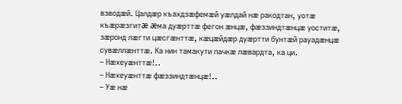взводæй. Цалдæр къахдзæфемæй уæлдай нæ ракодтан, уотæ къæрæзгитæ æма дуæрттæ фегон æнцæ, фæззиндтæнцæ уоститæ, зæронд лæгти цæсгæнттæ, кæцæйдæр дуæртти бунтæй рауадæнцæ сувæллæнттæ. Ка нин тамакути пачкæ лæвардта, ка ци.
– Нæхеуæнттæ!..
– Нæхеуæнттæ фæззиндтæнцæ!..
– Уæ нæ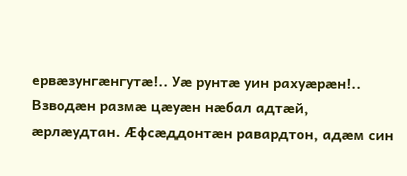ервæзунгæнгутæ!.. Уæ рунтæ уин рахуæрæн!..
Взводæн размæ цæуæн нæбал адтæй, æрлæудтан. Æфсæддонтæн равардтон, адæм син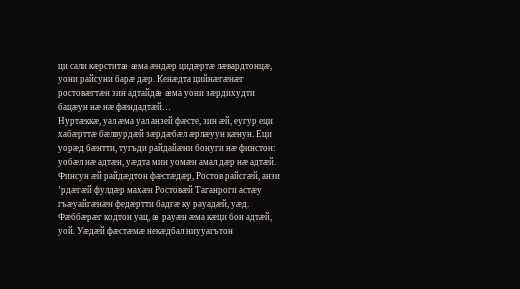ци сали кæрститæ æма æндæр цидæртæ лæвардтонцæ, уони райсуни барæ дæр. Кенæдта цийнæгæнæг ростовæгтæн зин адтайдæ æма уони зæрдихудти бацæун нæ нæ фæндадтæй…
Нуртæккæ, уал æма уал анзей фæсте, зин æй, еугур еци хабæрттæ бæлвурдæй зæрдæбæл æрлæуун кæнун. Еци уорæд бæнтти, тугъди райдайæни бонуги нæ финстон: уобæл нæ адтæн, уæдта мин уомæн амал дæр нæ адтæй. Финсун æй райдæдтон фæстæдæр, Ростов райсгæй, анзи ’рдæгæй фулдæр махæн Ростовæй Таганроги астæу гъæуайгæнæн федæртти бадгæ ку рауадæй, уæд. Фæббæрæг кодтон уац, æ рауæн æма кæци бон адтæй, уой. Уæдæй фæстæмæ некæдбал ниууагътон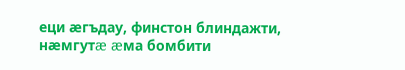еци æгъдау, финстон блиндажти, нæмгутæ æма бомбити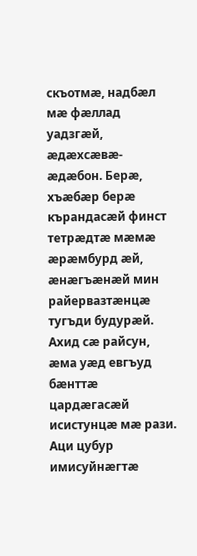скъотмæ, надбæл мæ фæллад уадзгæй, æдæхсæвæ-æдæбон. Берæ, хъæбæр берæ кърандасæй финст тетрæдтæ мæмæ æрæмбурд æй, æнæгъæнæй мин райервазтæнцæ тугъди будурæй. Ахид сæ райсун, æма уæд евгъуд бæнттæ цардæгасæй исистунцæ мæ рази. Аци цубур имисуйнæгтæ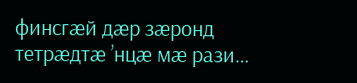финсгæй дæр зæронд тетрæдтæ ’нцæ мæ рази…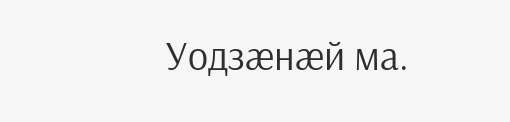Уодзæнæй ма.